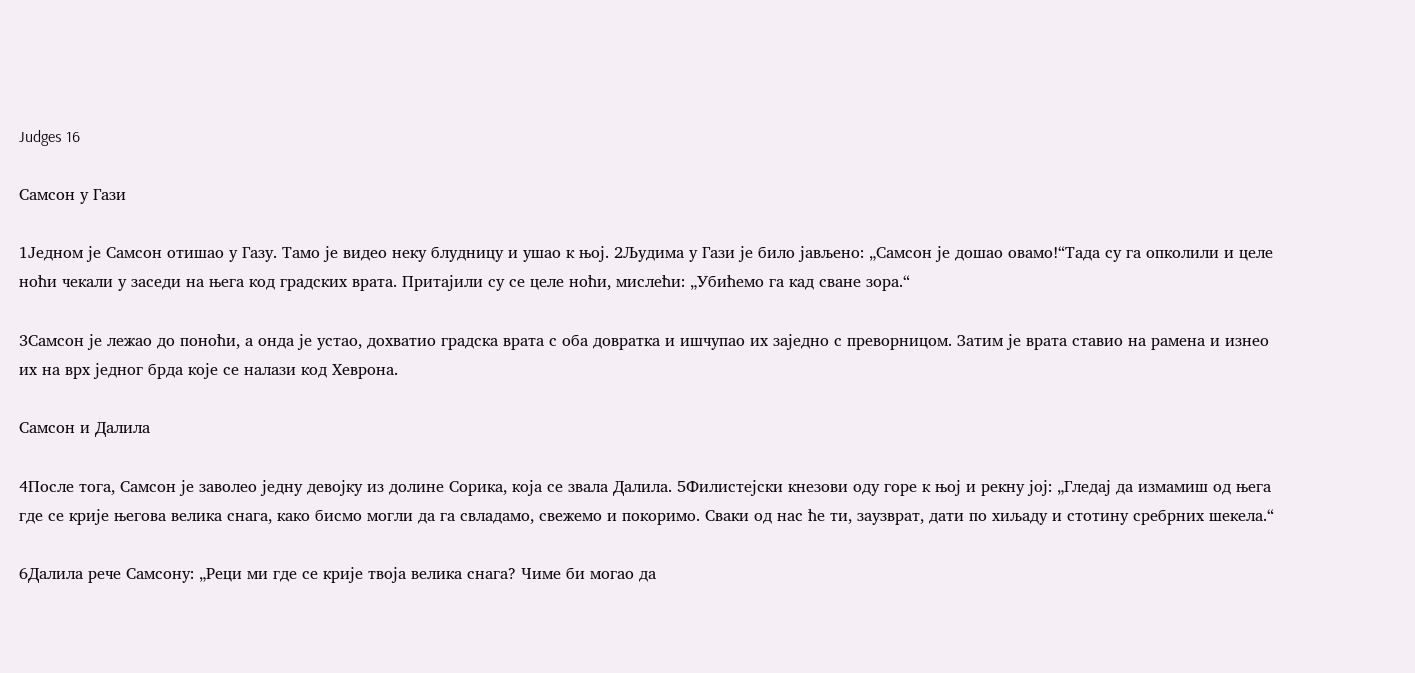Judges 16

Самсон у Гази

1Једном је Самсон отишао у Газу. Тамо је видео неку блудницу и ушао к њој. 2Људима у Гази је било јављено: „Самсон је дошао овамо!“Тада су га опколили и целе ноћи чекали у заседи на њега код градских врата. Притајили су се целе ноћи, мислећи: „Убићемо га кад сване зора.“

3Самсон је лежао до поноћи, а онда је устао, дохватио градска врата с оба довратка и ишчупао их заједно с преворницом. Затим је врата ставио на рамена и изнео их на врх једног брда које се налази код Хеврона.

Самсон и Далила

4После тога, Самсон је заволео једну девојку из долине Сорика, која се звала Далила. 5Филистејски кнезови оду горе к њој и рекну јој: „Гледај да измамиш од њега где се крије његова велика снага, како бисмо могли да га свладамо, свежемо и покоримо. Сваки од нас ће ти, заузврат, дати по хиљаду и стотину сребрних шекела.“

6Далила рече Самсону: „Реци ми где се крије твоја велика снага? Чиме би могао да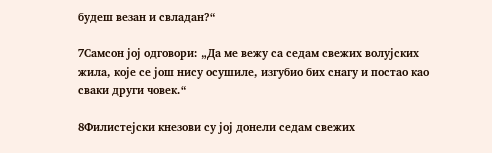будеш везан и свладан?“

7Самсон јој одговори: „Да ме вежу са седам свежих волујских жила, које се још нису осушиле, изгубио бих снагу и постао као сваки други човек.“

8Филистејски кнезови су јој донели седам свежих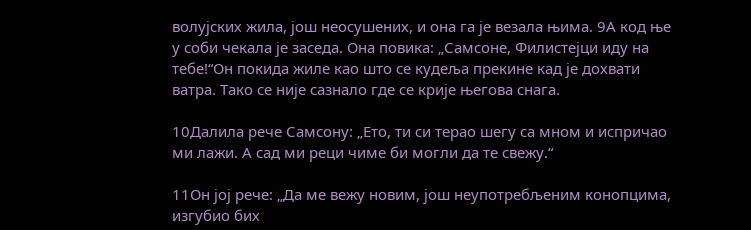волујских жила, још неосушених, и она га је везала њима. 9А код ње у соби чекала је заседа. Она повика: „Самсоне, Филистејци иду на тебе!“Он покида жиле као што се кудеља прекине кад је дохвати ватра. Тако се није сазнало где се крије његова снага.

10Далила рече Самсону: „Ето, ти си терао шегу са мном и испричао ми лажи. А сад ми реци чиме би могли да те свежу.“

11Он јој рече: „Да ме вежу новим, још неупотребљеним конопцима, изгубио бих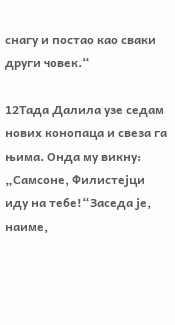снагу и постао као сваки други човек.“

12Тада Далила узе седам нових конопаца и свеза га њима. Онда му викну: „Самсоне, Филистејци иду на тебе!“Заседа је, наиме,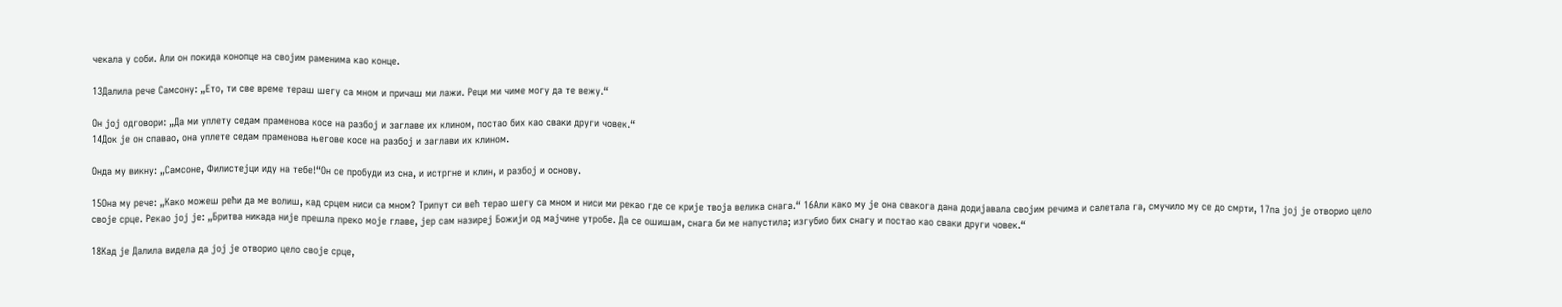чекала у соби. Али он покида конопце на својим раменима као конце.

13Далила рече Самсону: „Ето, ти све време тераш шегу са мном и причаш ми лажи. Реци ми чиме могу да те вежу.“

Он јој одговори: „Да ми уплету седам праменова косе на разбој и заглаве их клином, постао бих као сваки други човек.“
14Док је он спавао, она уплете седам праменова његове косе на разбој и заглави их клином.

Онда му викну: „Самсоне, Филистејци иду на тебе!“Он се пробуди из сна, и истргне и клин, и разбој и основу.

15Она му рече: „Како можеш рећи да ме волиш, кад срцем ниси са мном? Трипут си већ терао шегу са мном и ниси ми рекао где се крије твоја велика снага.“ 16Али како му је она свакога дана додијавала својим речима и салетала га, смучило му се до смрти, 17па јој је отворио цело своје срце. Рекао јој је: „Бритва никада није прешла преко моје главе, јер сам назиреј Божији од мајчине утробе. Да се ошишам, снага би ме напустила; изгубио бих снагу и постао као сваки други човек.“

18Кад је Далила видела да јој је отворио цело своје срце,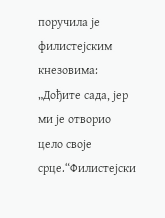поручила је филистејским кнезовима: „Дођите сада, јер ми је отворио цело своје срце.“Филистејски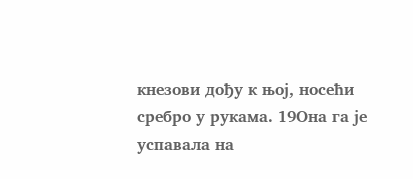кнезови дођу к њој, носећи сребро у рукама. 19Она га је успавала на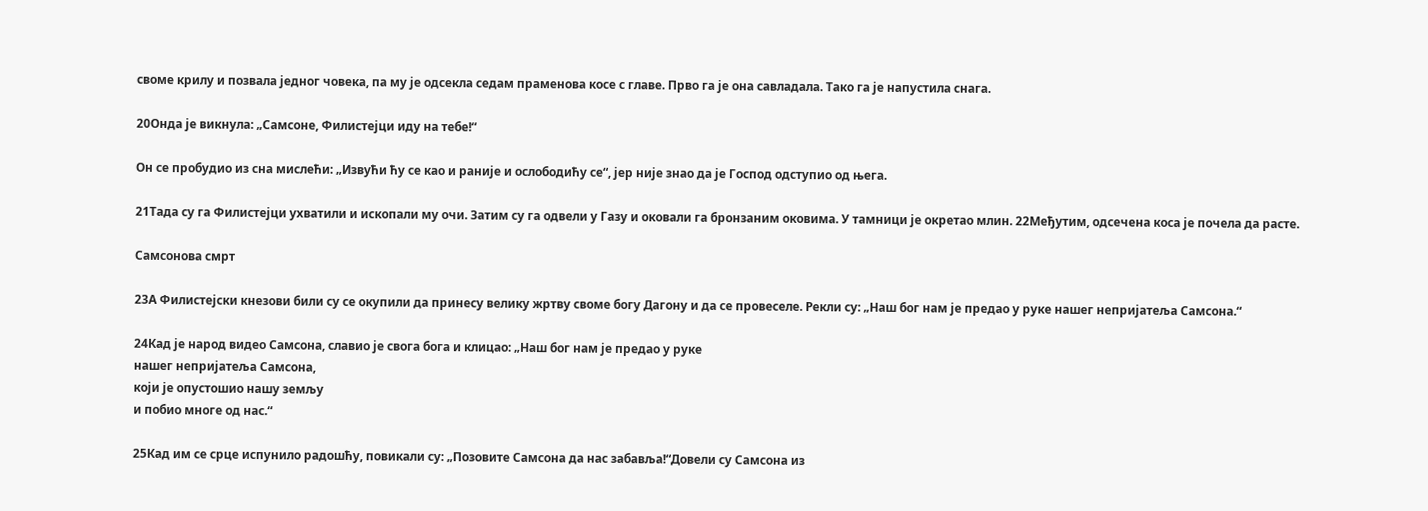своме крилу и позвала једног човека, па му је одсекла седам праменова косе с главе. Прво га је она савладала. Тако га је напустила снага.

20Онда је викнула: „Самсоне, Филистејци иду на тебе!“

Он се пробудио из сна мислећи: „Извући ћу се као и раније и ослободићу се“, јер није знао да је Господ одступио од њега.

21Тада су га Филистејци ухватили и ископали му очи. Затим су га одвели у Газу и оковали га бронзаним оковима. У тамници је окретао млин. 22Међутим, одсечена коса је почела да расте.

Самсонова смрт

23А Филистејски кнезови били су се окупили да принесу велику жртву своме богу Дагону и да се провеселе. Рекли су: „Наш бог нам је предао у руке нашег непријатеља Самсона.“

24Кад је народ видео Самсона, славио је свога бога и клицао: „Наш бог нам је предао у руке
нашег непријатеља Самсона,
који је опустошио нашу земљу
и побио многе од нас.“

25Кад им се срце испунило радошћу, повикали су: „Позовите Самсона да нас забавља!“Довели су Самсона из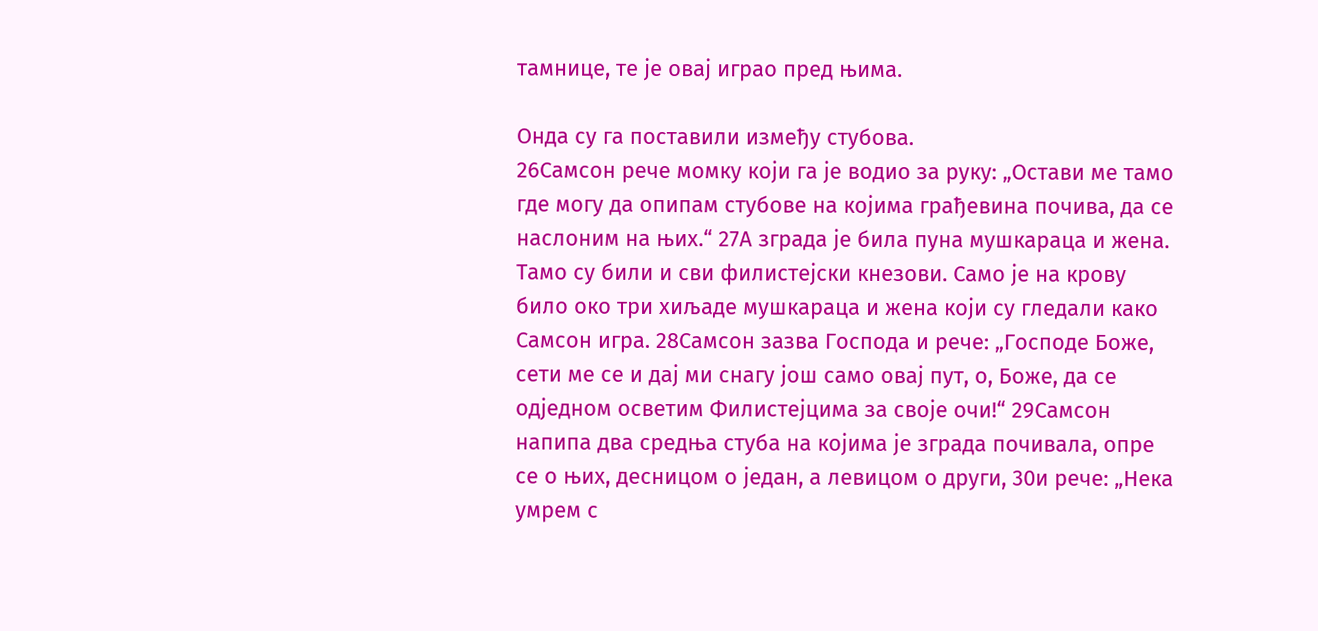тамнице, те је овај играо пред њима.

Онда су га поставили између стубова.
26Самсон рече момку који га је водио за руку: „Остави ме тамо где могу да опипам стубове на којима грађевина почива, да се наслоним на њих.“ 27А зграда је била пуна мушкараца и жена. Тамо су били и сви филистејски кнезови. Само је на крову било око три хиљаде мушкараца и жена који су гледали како Самсон игра. 28Самсон зазва Господа и рече: „Господе Боже, сети ме се и дај ми снагу још само овај пут, о, Боже, да се одједном осветим Филистејцима за своје очи!“ 29Самсон напипа два средња стуба на којима је зграда почивала, опре се о њих, десницом о један, а левицом о други, 30и рече: „Нека умрем с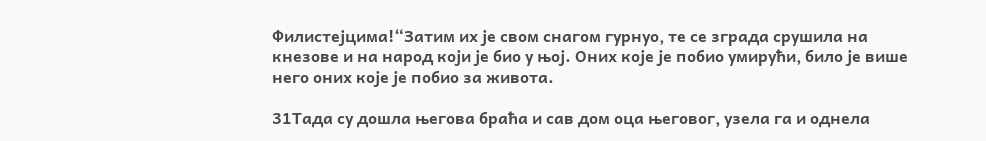Филистејцима!“Затим их је свом снагом гурнуо, те се зграда срушила на кнезове и на народ који је био у њој. Оних које је побио умирући, било је више него оних које је побио за живота.

31Тада су дошла његова браћа и сав дом оца његовог, узела га и однела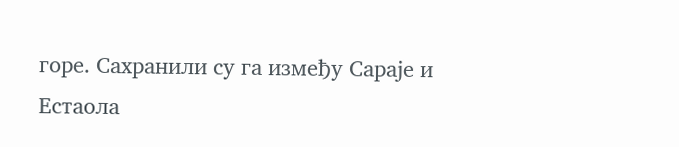горе. Сахранили су га између Сараје и Естаола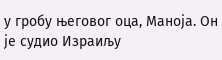у гробу његовог оца, Маноја. Он је судио Израиљу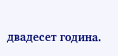двадесет година.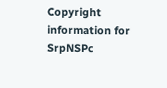Copyright information for SrpNSPc